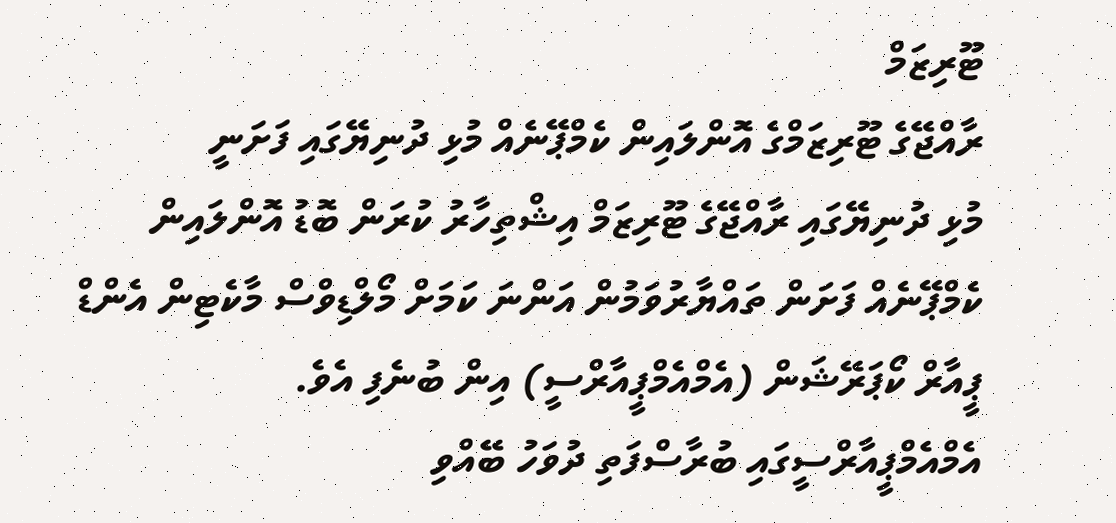ޓޫރިޒަމް
ރާއްޖޭގެ ޓޫރިޒަމްގެ އޮންލައިން ކެމްޕޭނެއް މުޅި ދުނިޔޭގައި ފަށަނީ
މުޅި ދުނިޔޭގައި ރާއްޖޭގެ ޓޫރިޒަމް އިޝްތިހާރު ކުރަން ބޮޑު އޮންލައިން ކެމްޕޭނެއް ފަށަން ތައްޔާރުވަމުން އަންނަ ކަމަށް މޯލްޑިވްސް މާކެޓިން އެންޑް ޕީއާރް ކޯޕަރޭޝަން (އެމްއެމްޕީއާރްސީ) އިން ބުނެފި އެވެ.
އެމްއެމްޕީއާރްސީގައި ބުރާސްފަތި ދުވަހު ބޭއްވި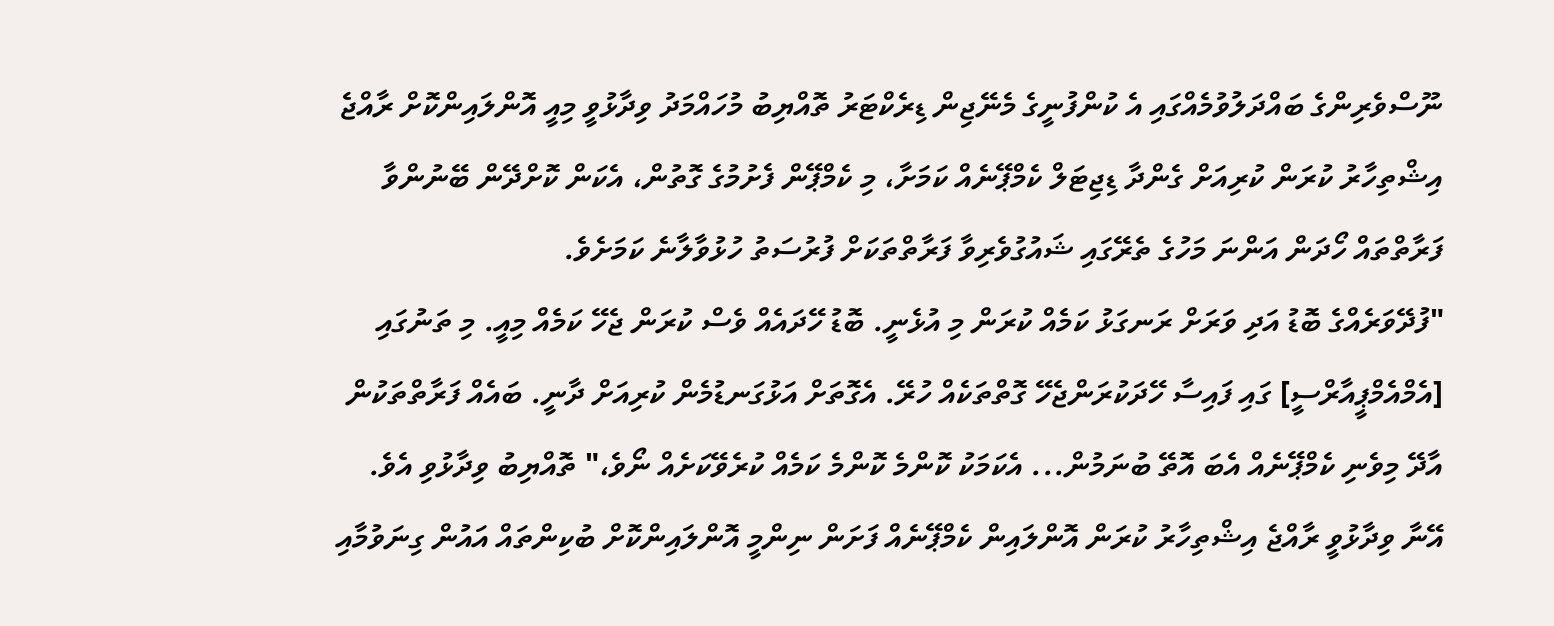ނޫސްވެރިންގެ ބައްދަލުވުމެއްގައި އެ ކުންފުނީގެ މެނޭޖިން ޑިރެކްޓަރު ތޮއްޔިބު މުހައްމަދު ވިދާޅުވީ މިއީ އޮންލައިންކޮށް ރާއްޖެ އިޝްތިހާރު ކުރަން ކުރިއަށް ގެންދާ ޑިޖިޓަލް ކެމްޕޭނެއް ކަމަށާ، މި ކެމްޕޭން ފެށުމުގެ ގޮތުން، އެކަން ކޮށްދޭން ބޭނުންވާ ފަރާތްތައް ހޯދަން އަންނަ މަހުގެ ތެރޭގައި ޝައުގުވެރިވާ ފަރާތްތަކަށް ފުރުސަތު ހުޅުވާލާނެ ކަމަށެވެ.
"ފުދޭވަރެއްގެ ބޮޑު އަދި ވަރަށް ރަނގަޅު ކަމެއް ކުރަން މި އުޅެނީ. ބޮޑު ހޭދައެއް ވެސް ކުރަން ޖެހޭ ކަމެއް މިއީ. މި ތަނުގައި [އެމްއެމްޕީއާރްސީ] ގައި ފައިސާ ހޭދަކުރަންޖެހޭ ގޮތްތަކެއް ހުރޭ. އެގޮތަށް އަޅުގަނޑުމެން ކުރިއަށް ދާނީ. ބައެއް ފަރާތްތަކުން އާދޭ މިވެނި ކެމްޕޭނެއް އެބަ އޮތޭ ބުނަމުން... އެކަމަކު ކޮންމެ ކޮންމެ ކަމެއް ކުރެވޭކަށެއް ނޯވެ،" ތޮއްޔިބު ވިދާޅުވި އެވެ.
އޭނާ ވިދާޅުވީ ރާއްޖެ އިޝްތިހާރު ކުރަން އޮންލައިން ކެމްޕޭނެއް ފަށަން ނިންމީ އޮންލައިންކޮށް ބުކިންތައް އައުން ގިނަވުމާއި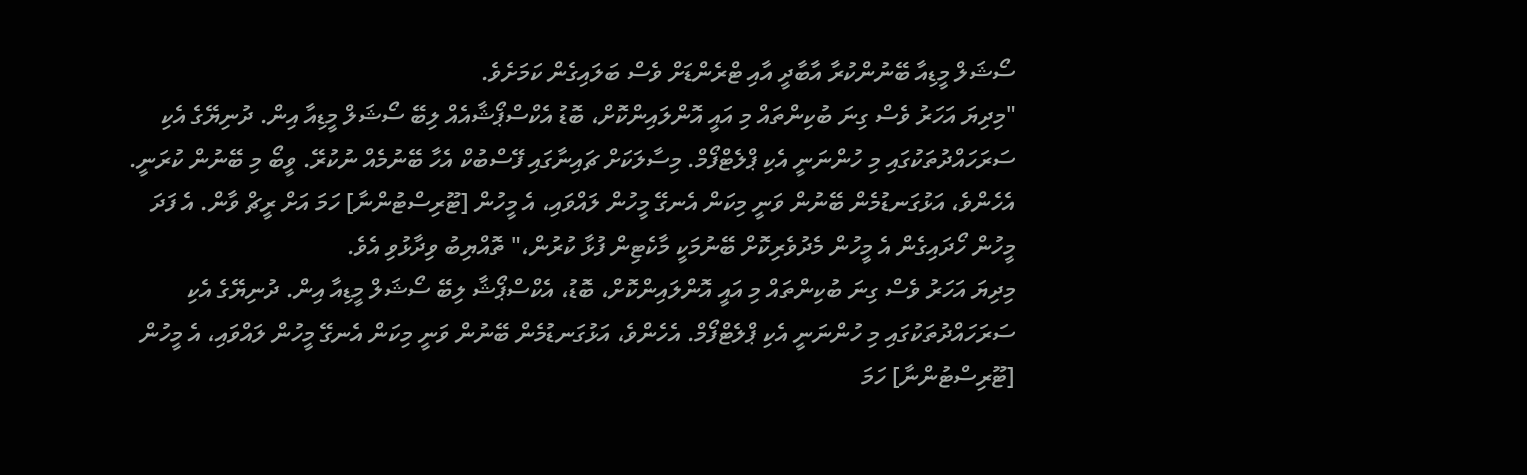ސޯޝަލް މީޑިއާ ބޭނުންކުރާ އާބާދީ އާއި ޓްރެންޑަށް ވެސް ބަލައިގެން ކަމަށެވެ.
"މިދިޔަ އަހަރު ވެސް ގިނަ ބުކިންތައް މި އައީ އޮންލައިންކޮށް، ބޮޑު އެކްސްޕޯޝާއެއް ލިބޭ ސޯޝަލް މީޑިއާ އިން. ދުނިޔޭގެ އެކި ސަރަހައްދުތަކުގައި މި ހުންނަނީ އެކި ޕްލެޓްފޯމް. މިސާލަކަށް ޗައިނާގައި ފޭސްބުކް އެހާ ބޭނުމެއް ނުކުރޭ. ވީބޯ މި ބޭނުން ކުރަނީ. އެހެންވެ، އަޅުގަނޑުމެން ބޭނުން ވަނީ މިކަން އެނގޭ މީހުން ލައްވައި، އެ މީހުން [ޓޫރިސްޓުންނާ] ހަމަ އަށް ރީޗް ވާން. އެ ފަދަ މީހުން ހޯދައިގެން އެ މީހުން މެދުވެރިކޮށް ބޭނުމަކީ މާކެޓިން ފުޅާ ކުރުން،" ތޮއްޔިބު ވިދާޅުވި އެވެ.
މިދިޔަ އަހަރު ވެސް ގިނަ ބުކިންތައް މި އައީ އޮންލައިންކޮށް، ބޮޑު، އެކްސްޕޯޝާ ލިބޭ ސޯޝަލް މީޑިއާ އިން. ދުނިޔޭގެ އެކި ސަރަހައްދުތަކުގައި މި ހުންނަނީ އެކި ޕްލެޓްފޯމް. އެހެންވެ، އަޅުގަނޑުމެން ބޭނުން ވަނީ މިކަން އެނގޭ މީހުން ލައްވައި، އެ މީހުން [ޓޫރިސްޓުންނާ] ހަމަ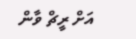އަށް ރީޗް ވާން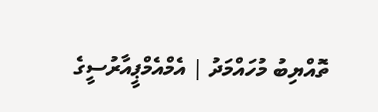ތޮއްޔިބު މުހައްމަދު | އެމްއެމްޕީއާރުސީގެ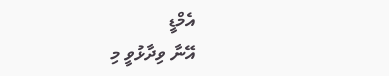އެމްޑީ
އޭނާ ވިދާޅުވީ މި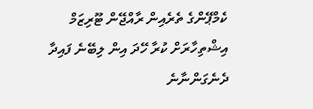ކެމްޕޭންގެ ތެރެއިން ރާއްޖޭން ޓޫރިޒަމް އިޝްތިހާރަށް ކުރާ ހޭދަ އިން ލިބޭނެ ފައިދާ ދެނެގަންނާނެ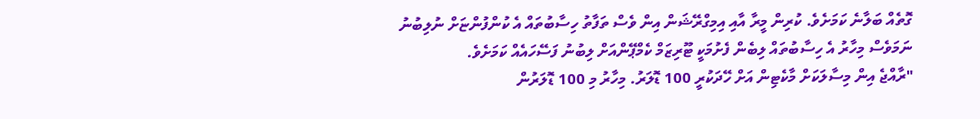ގޮތެއް ބަލާނެ ކަމަށެވެ. ކުރިން މީރާ އާއި އިމިގްރޭޝަން އިން ވެސް ތަފާތު ހިސާބުތައް އެ ކުންފުންޏަށް ނުލިބުނު ނަމަވެސް މިހާރު އެ ހިސާބުތައް ލިބެން ފެށުމަކީ ޓޫރިޒަމް ކެމްޕޭންއަށް ލިބުނު ފަސޭހައެއް ކަމަށެވެ.
"ރާއްޖެ އިން މިސާލަކަށް މާކެޓިން އަށް ހޭދަކުރީ 100 ޑޮލަރު. މިހާރު މި 100 ޑޮލަރުން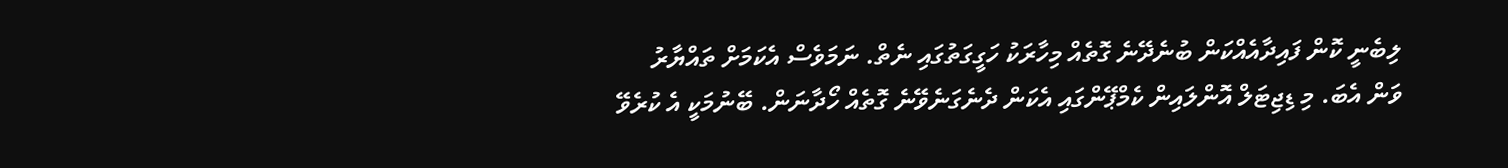ލިބެނީ ކޮން ފައިދާއެއްކަން ބުނެދޭނެ ގޮތެއް މިހާރަކު ހަގީގަތުގައި ނެތް. ނަމަވެސް އެކަމަށް ތައްޔާރު ވަން އެބަ. މި ޑިޖިޓަލް އޮންލައިން ކެމްޕޭންގައި އެކަން ދެނެގަނެވޭނެ ގޮތެއް ހޯދާނަން. ބޭނުމަކީ އެ ކުރެވޭ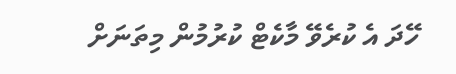ހޭދަ އެ ކުރެވޭ މާކެޓް ކުރުމުން މިތަނަށް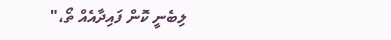ލިބެނީ ކޮން ފައިދާއެއް ތޯ،"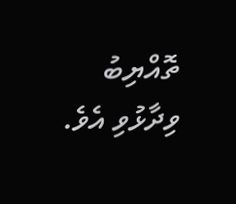ތޮއްޔިބު ވިދާޅުވި އެވެ.